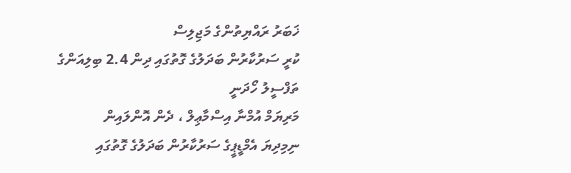ޚަބަރު ރައްޔިތުންގެ މަޖިލިސް
ކުރީ ސަރުކާރުން ބަދަލުގެ ގޮތުގައި ދިން 2.4 ބިލިއަންގެ ތަފްސީލު ހޯދަނީ
މަރިޔަމް އުމްނާ އިސްމާޢިލް ، ދެން އޮންލައިން
ނިމިދިޔަ އެމްޑީޕީގެ ސަރުކާރުން ބަދަލުގެ ގޮތުގައި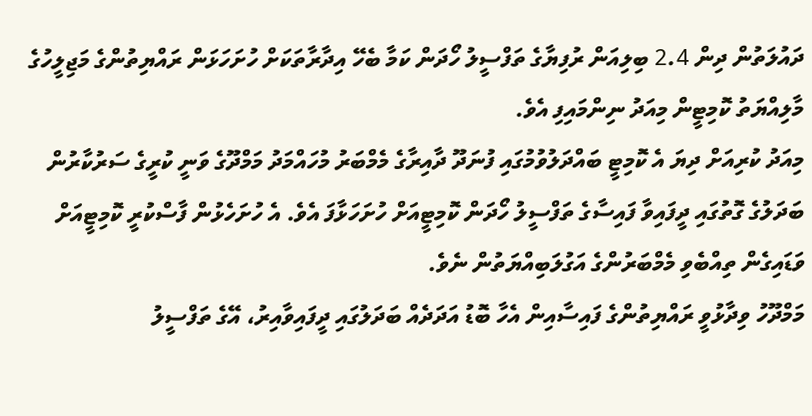ދައުލަތުން ދިން 2.4 ބިލިއަން ރުފިޔާގެ ތަފްސީލު ހޯދަން ކަމާ ބެހޭ އިދާރާތަކަށް ހުށަހަޅަން ރައްޔިތުންގެ މަޖިލީހުގެ މާލިއްޔަތު ކޮމިޓީން މިއަދު ނިންމައިފި އެވެ.
މިއަދު ކުރިއަށް ދިޔަ އެ ކޮމިޓީ ބައްދަލުވުމުގައި ފުނަދޫ ދާއިރާގެ މެމްބަރު މުހައްމަދު މަމްދޫގެ ވަނީ ކުރީގެ ސަރުކާރުން ބަދަލުގެ ގޮތުގައި ދީފައިވާ ފައިސާގެ ތަފްސީލު ހޯދަން ކޮމިޓީއަށް ހުށަހަޅާފަ އެވެ. އެ ހުށަހެޅުން ފާސްކުރީ ކޮމިޓީއަށް ވަޑައިގެން ތިއްބެވި މެމްބަރުންގެ އަގުލަބިއްޔަތުން ނެވެ.
މަމްދޫހު ވިދާޅުވީ ރައްޔިތުންގެ ފައިސާއިން އެހާ ބޮޑު އަދަދެއް ބަދަލުގައި ދީފައިވާއިރު، އޭގެ ތަފްސީލު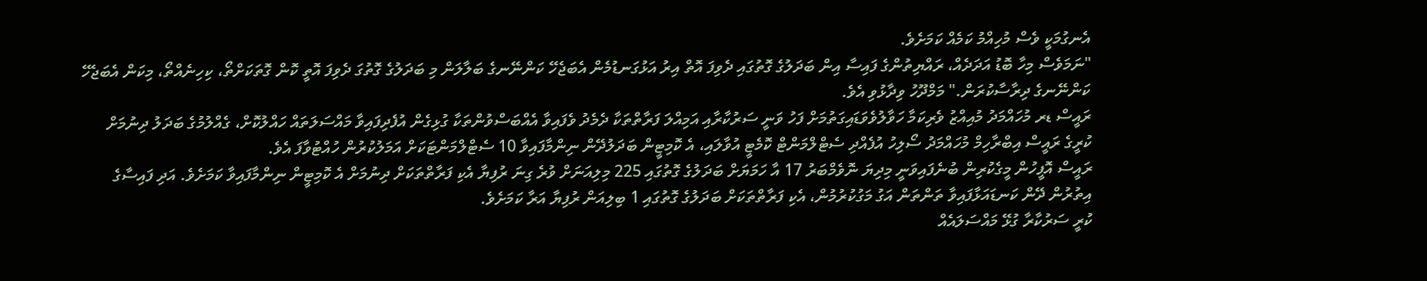އެނގުމަކީ ވެސް މުހިއްމު ކަމެއް ކަމަށެވެ.
"ނަމަވެސް މިހާ ބޮޑު އަދަދެއް، ރައްޔިތުންގެ ފައިސާ އިން ބަދަލުގެ ގޮތުގައި ދެވިފަ އޮތް އިރު އަޅުގަނޑުމެން އެބަޖެހޭ ކަންނޭނގެ ބަލާލަން މި ބަދަލުގެ ގޮތުގަ ދެވިފަ އޮތީ ކޮން ގޮތަކަށްތޯ، ކިހިނެއްތޯ، މިކަން އެބަޖެހޭ ކަންނޭނގެ ދިރާސާކުރަން." މަމްދޫހު ވިދާޅުވި އެވެ.
ރައީސް ޑރ މުހައްމަދު މުއިއްޒު ވެރިކަމާ ހަވާލުވެވަޑައިގަތުމަށް ފަހު ވަނީ ސަރުކާރާއި އަމިއްލަ ފަރާތްތަކާ ދެމެދު ވެފައިވާ އެއްބަސްވުންތަކާ ގުޅިގެން އުފެދިފައިވާ މައްސަލަތައް ހައްލުކޮށް، ގެއްލުމުގެ ބަދަލު ދިނުމަށް ކުރީގެ ރައީސް އިބްރާހިމް މުހައްމަދު ސޯލިހު އުފެއްދި ސެޓްލްމަންޓް ކޮމެޓީ އުވާލައި، އެ ކޮމިޓީން ބަދަލުދޭން ނިންމާފައިވާ 10 ސެޓްލްމަންޓަކަށް އަމަލުކުރުން ހުއްޓުވާފަ އެވެ.
ރައީސް އޮފީހުން މީގެކުރިން ބުނެފައިވަނީ މިދިޔަ ނޮވެމްބަރު 17 އާ ހަމަޔަށް ބަދަލުގެ ގޮތުގައި 225 މިލިއަނަށް ވުރެ ގިނަ ރުފިޔާ އެކި ފަރާތްތަކަށް ދިނުމަށް އެ ކޮމިޓީން ނިންމާފައިވާ ކަމަށެވެ. އަދި ފައިސާގެ އިތުރުން ދޭން ކަނޑައަޅާފައިވާ ތަންތަން އަގު މަގުކުރުމުން، އެކި ފަރާތްތަކަށް ބަދަލުގެ ގޮތުގައި 1 ބިލިއަން ރުފިޔާ އަރާ ކަމަށެވެ.
ކުރީ ސަރުކާރާ ގުޅޭ މައްސަލައެއް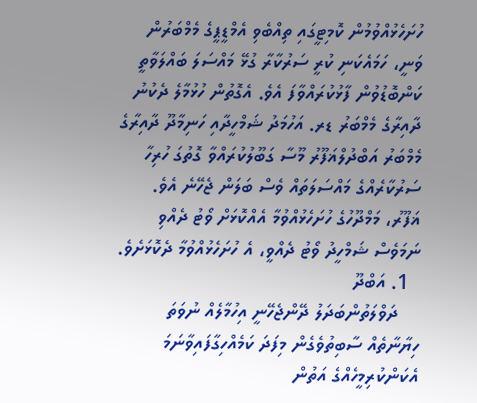ހުށަހެޅުއްވުމުން ކޮމިޓީގައި ތިއްބެވި އެމްޑީޕީގެ މެމްބަރުން ވަނީ، ހަމައެކަނި ކުރީ ސަރުކާރާ ގުޅޭ މައްސަލަ ބައްލަވާތީ ކަންބޮޑުވުން ފާޅުކުރައްވާފަ އެވެ. އެގޮތުން ހުޅުމާލެ ދެކުނު ދާއިރާގެ މެމްބަރު ޑރ. އަހުމަދު ޝަމްހީދާއި ހަނިމާދޫ ދާއިރާގެ މެމްބަރު އަބްދުލްޣަފޫރު މޫސާ ގަބޫލުކުރައްވާ ގޮތުގަ ހުރިހާ ސަރުކާރެއްގެ މައްސަލަތައް ވެސް ބަލަން ޖެހޭނެ އެވެ.
ޣަފޫރު، މަމްދޫހުގެ ހުށަހެޅުއްވުމާ އެއްކޮޅަށް ވޯޓު ދެއްވި ނަމަވެސް ޝަމްހީދު ވޯޓު ދެއްވީ، އެ ހުށަހެޅުއްވުމާ ދެކޮޅަށެވެ.
  1. އަބްދޫ
    ދަވްލަތުންބަދަލު ދޭންޖެހޭނީ އިހުމާލެއް ނުވަތަ ހިޔާނާތެއް ސާބިތުވެގެން މިފަދަ ކަމެއްހިގާފައިވާނަމަ އެކަންކުރިމީހެއްގެ އަތުން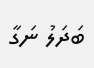ބަދަލު ނަގާ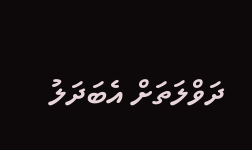ދަވްލަތަށް އެބަދަލު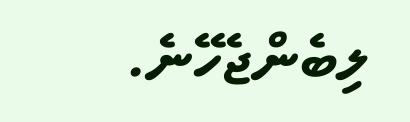ލިބެންޖެހޭނެ.